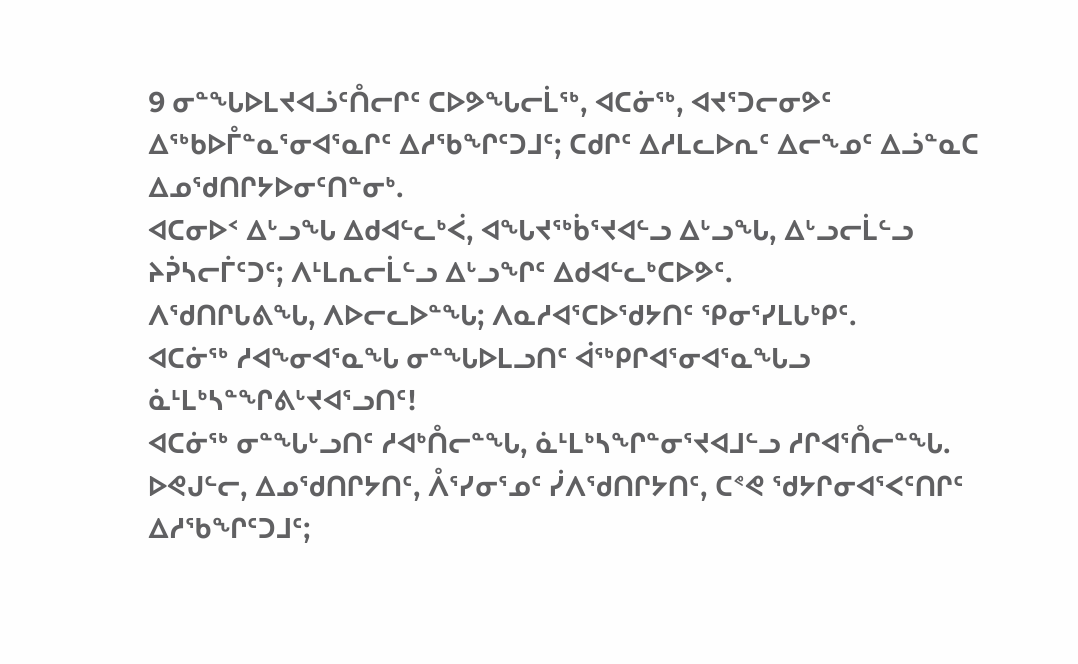9 ᓂᓐᖓᐅᒪᔪᐊᓘᑦᑍᓕᒋᑦ ᑕᐅᕗᖓᓕᒫᖅ, ᐊᑕᓃᖅ, ᐊᔪᕐᑐᓕᓂᕗᑦ ᐃᖅᑲᐅᒤᓐᓇᕐᓂᐊᕐᓇᒋᑦ ᐃᓱᖃᖏᑦᑐᒧᑦ; ᑕᑯᒋᑦ ᐃᓱᒪᓚᐅᕆᑦ ᐃᓕᖕᓄᑦ ᐃᓘᓐᓇᑕ ᐃᓄᖁᑎᒋᔭᐅᓂᑦᑎᓐᓂᒃ.
ᐊᑕᓂᐅᑉ ᐃᒡᓗᖓ ᐃᑯᐊᓪᓚᒃᐹ, ᐊᖓᔪᖅᑳᕐᔪᐊᓪᓗ ᐃᒡᓗᖓ, ᐃᒡᓗᓕᒫᓪᓗ ᔨᕉᓴᓕᒦᑦᑐᑦ; ᐱᒻᒪᕆᓕᒫᓪᓗ ᐃᒡᓗᖏᑦ ᐃᑯᐊᓪᓚᒃᑕᐅᕗᑦ.
ᐱᖁᑎᒋᒐᕕᖓ, ᐱᐅᓕᓚᐅᓐᖓ; ᐱᓇᓱᐊᕐᑕᐅᖁᔭᑎᑦ ᕿᓂᕐᓯᒪᒐᒃᑭᑦ.
ᐊᑕᓃᖅ ᓱᐊᖕᓂᐊᕐᓇᖓ ᓂᓐᖓᐅᒪᓗᑎᑦ ᐋᖅᑭᒋᐊᕐᓂᐊᕐᓇᖓᓗ ᓈᒻᒪᒃᓴᓐᖏᕕᒡᔪᐊᕐᓗᑎᑦ!
ᐊᑕᓃᖅ ᓂᓐᖓᒡᓗᑎᑦ ᓱᐊᒃᑍᓕᓐᖓ, ᓈᒻᒪᒃᓴᖏᓐᓂᕐᔪᐊᒧᓪᓗ ᓱᒋᐊᕐᑍᓕᓐᖓ.
ᐅᕙᒍᓪᓕ, ᐃᓄᖁᑎᒋᔭᑎᑦ, ᐰᕐᓯᓂᕐᓄᑦ ᓰᐱᖁᑎᒋᔭᑎᑦ, ᑕᕝᕙ ᖁᔭᒋᓂᐊᕐᐸᑦᑎᒋᑦ ᐃᓱᖃᖏᑦᑐᒧᑦ;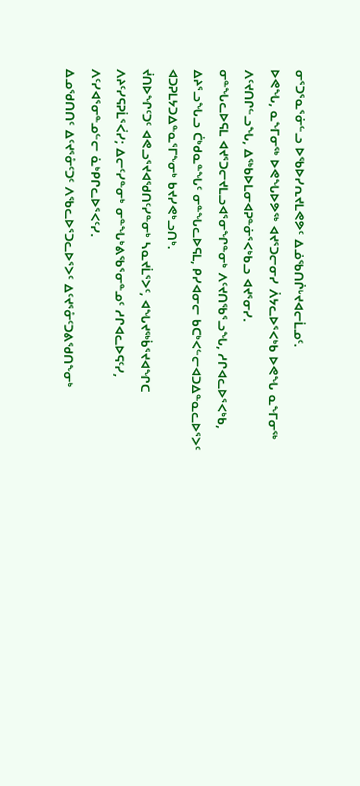ᓂᕐᑐᕐᓇᕐᓃᓪᓗ ᐅᖃᐅᓯᕆᔪᒪᕙᕗᑦ ᐃᓅᖃᑎᒌᒡᔪᐊᓕᒫᓄᑦ.
ᐅᕙᖓ, ᓇᖕᒥᓂᖅ ᐅᕙᖓᐅᕗᖅ ᐊᔪᕐᑐᓕᓂᓯ ᐲᔭᓚᐅᕐᐸᒃᑲ ᐅᕙᖓ ᓇᖕᒥᓂᖅ ᐱᑦᔪᑎᒋᓪᓗᖓ, ᐃᖅᑲᐅᒪᓂᐊᕈᓐᓃᕐᐸᒃᑲᓗ ᐊᔪᕐᓂᓯ.
ᓂᓐᖓᓚᐅᕋᒪ ᐊᔪᕐᑐᓕᔪᒪᓗᐊᕐᓂᖏᓐᓂᒃ ᐱᑦᔪᑎᖃᕐᓗᖓ, ᓱᒋᐊᓚᐅᕐᐸᒃᑲ, ᐃᔨᕐᓗᖓᓗ ᑖᒃᑯᓇᓐᖓᑦ ᓂᓐᖓᓚᐅᕋᒪ, ᑭᓯᐊᓂᓕ ᑲᑕᒃᐸᓪᓕᐊᑐᐃᓐᓇᓚᐅᕐᐳᑦ ᐊᑐᕈᒪᔭᑐᐃᓐᓇᕐᒥᖕᓂᒃ ᑲᔪᓯᕙᒃᓗᑎᒃ.
ᔫᑎᐅᖏᑦᑐᑦ ᐊᕙᓗᕐᔪᐊᖁᑎᑦᓯᓐᓂᒃ ᓴᓇᔪᒫᕐᐳᑦ, ᐊᖓᔪᖅᑳᕐᔪᐊᖏᑕ ᐱᔨᑦᓯᕋᕈᒫᕐᐹᓯ; ᐃᓕᑦᓯᓐᓂᒃ ᓂᓐᖓᒃᕕᖃᕐᓂᓐᓄᑦ ᓱᒋᐊᓚᐅᕋᑦᓯ, ᐱᑦᓯᐊᕐᓂᓐᓄᓪᓕ ᓈᒃᑭᒋᓚᐅᕐᐸᑦᓯ.
ᐃᓄᖁᑎᑎᑦ ᐃᑦᔪᕐᓁᑦᑐᑦ ᐱᖃᓚᐅᕐᑐᓚᐅᕐᐳᑦ ᐃᑦᔪᕐᓁᑦᑐᕕᖁᑎᖕᓂᒃ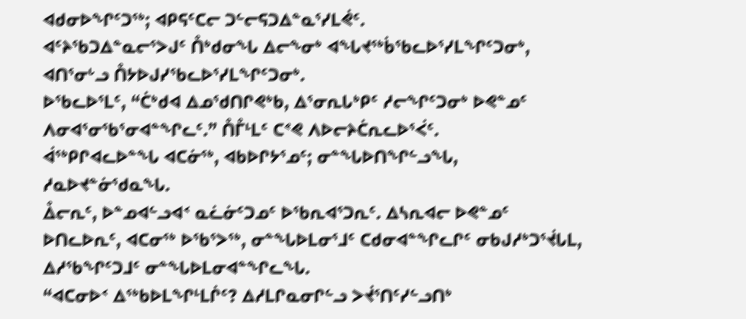ᐊᑯᓂᐅᖏᑦᑐᖅ; ᐊᑭᕋᑦᑕᓕ ᑐᓪᓕᕋᑐᐃᓐᓇᕐᓯᒪᕚᑦ.
ᐊᑦᔨᖃᑐᐃᓐᓇᓕᕐᐳᒍᑦ ᑍᒃᑯᓂᖓ ᐃᓕᖕᓂᒃ ᐊᖓᔪᖅᑳᖃᓚᐅᕐᓯᒪᖏᑦᑐᓂᒃ, ᐊᑎᕐᓂᒡᓗ ᑍᔭᐅᒍᓯᖃᓚᐅᕐᓯᒪᖏᑦᑐᓂᒃ.
ᐅᖃᓚᐅᕐᒪᑦ, “ᑖᒃᑯᐊ ᐃᓄᖁᑎᒋᕙᒃᑲ, ᐃᕐᓂᕆᒐᒃᑭᑦ ᓱᓕᖏᑦᑐᓂᒃ ᐅᕙᓐᓄᑦ ᐱᓂᐊᕐᓂᖃᕐᓂᐊᓐᖏᓚᑦ.” ᑍᒤᒻᒪᑦ ᑕᕝᕙ ᐱᐅᓕᔨᑖᕆᓚᐅᕐᐹᑦ.
ᐋᖅᑭᒋᐊᓚᐅᓐᖓ ᐊᑕᓃᖅ, ᐊᑲᐅᒋᔭᕐᓄᑦ; ᓂᓐᖓᐅᑎᖏᓪᓗᖓ, ᓱᓇᐅᔪᓐᓃᖁᓇᖓ.
ᐂᓕᕆᑦ, ᐅᓐᓄᐊᓪᓗᐊᑉ ᓇᓛᓃᑦᑐᓄᑦ ᐅᖃᕆᐊᕐᑐᕆᑦ. ᐃᓴᕆᐊᓕ ᐅᕙᓐᓄᑦ ᐅᑎᓚᐅᕆᑦ, ᐊᑕᓂᖅ ᐅᖃᕐᐳᖅ, ᓂᓐᖓᐅᒪᓂᕐᒧᑦ ᑕᑯᓂᐊᓐᖏᓚᒋᑦ ᓂᑲᒍᓱᒃᑐᕐᔫᒐᒪ, ᐃᓱᖃᖏᑦᑐᒧᑦ ᓂᓐᖓᐅᒪᓂᐊᓐᖏᓚᖓ.
“ᐊᑕᓂᐅᑉ ᐃᖅᑲᐅᒪᖏᒻᒪᒌᑦ? ᐃᓱᒪᒋᓇᓂᒋᓪᓗ ᐳᔫᕐᑎᑦᓯᓪᓗᑎᒃ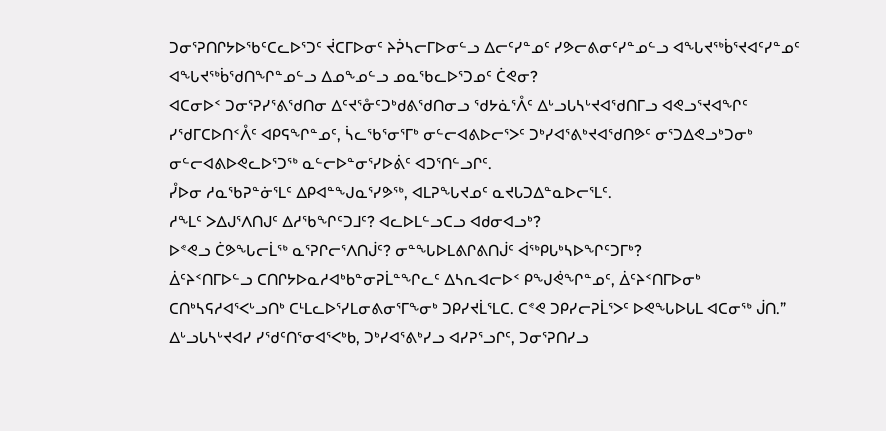ᑐᓂᕐᕈᑎᒋᔭᐅᖃᑦᑕᓚᐅᕐᑐᑦ ᔫᑕᒥᐅᓂᑦ ᔨᕉᓴᓕᒥᐅᓂᓪᓗ ᐃᓕᑦᓯᓐᓄᑦ ᓯᕗᓕᕕᓂᑦᓯᓐᓄᓪᓗ ᐊᖓᔪᖅᑳᕐᔪᐊᑦᓯᓐᓄᑦ ᐊᖓᔪᖅᑳᖁᑎᖏᓐᓄᓪᓗ ᐃᓄᖕᓄᓪᓗ ᓄᓇᖃᓚᐅᕐᑐᓄᑦ ᑖᕙᓂ?
ᐊᑕᓂᐅᑉ ᑐᓂᕐᕈᓯᕐᕕᖁᑎᓂ ᐃᑦᔪᕐᓁᑦᑐᒃᑯᕕᖁᑎᓂᓗ ᖁᔭᓈᕐᐰᑦ ᐃᒡᓗᒐᓴᒡᔪᐊᖁᑎᒥᓗ ᐊᕙᓗᕐᔪᐊᖏᑦ ᓯᖁᒥᑕᐅᑎᑉᐰᑦ ᐊᑭᕋᖏᓐᓄᑦ, ᓵᓚᖃᕐᓂᕐᒥᒃ ᓂᓪᓕᐊᕕᐅᓕᕐᐳᑦ ᑐᒃᓯᐊᕐᕕᒃᔪᐊᖁᑎᕗᑦ ᓂᕐᑐᐃᕙᓗᒃᑐᓂᒃ ᓂᓪᓕᐊᕕᐅᕙᓚᐅᕐᑐᖅ ᓇᓪᓕᐅᓐᓂᕐᓯᐅᕖᑦ ᐊᑐᕐᑎᓪᓗᒋᑦ.
ᓮᐅᓂ ᓱᓇᖃᕈᓐᓃᕐᒪᑦ ᐃᑭᐊᓐᖑᓇᕐᓯᕗᖅ, ᐊᒪᕈᖓᔪᓄᑦ ᓇᔪᒐᑐᐃᓐᓇᐅᓕᕐᒪᑦ.
ᓱᖕᒪᑦ ᐳᐃᒍᕐᐱᑎᒍᑦ ᐃᓱᖃᖏᑦᑐᒧᑦ? ᐊᓚᐅᒪᓪᓗᑕᓗ ᐊᑯᓂᐊᓗᒃ?
ᐅᕝᕙᓗ ᑖᕗᖓᓕᒫᖅ ᓇᕐᕈᒋᓕᕐᐱᑎᒎᑦ? ᓂᓐᖓᐅᒪᕕᒋᕕᑎᒎᑦ ᐋᖅᑭᒐᒃᓴᐅᖏᑦᑐᒥᒃ?
ᐄᑦᔨᑉᑎᒥᐅᓪᓗ ᑕᑎᒋᔭᐅᓇᓱᐊᒃᑲᓐᓂᕈᒫᓐᖏᓚᑦ ᐃᓴᕆᐊᓕᐅᑉ ᑭᖑᕚᖏᓐᓄᑦ, ᐄᑦᔨᑉᑎᒥᐅᓂᒃ ᑕᑎᒃᓴᕋᓱᐊᕐᐸᒡᓗᑎᒃ ᑕᒻᒪᓚᐅᕐᓯᒪᓂᕕᓂᕐᒥᖕᓂᒃ ᑐᑭᓯᔪᒫᕐᒪᑕ. ᑕᕝᕙ ᑐᑭᓯᓕᕈᒫᕐᐳᑦ ᐅᕙᖓᐅᒐᒪ ᐊᑕᓂᖅ ᒎᑎ.”
ᐃᒡᓗᒐᓴᒡᔪᐊᓯ ᓯᖁᑦᑎᕐᓂᐊᕐᐸᒃᑲ, ᑐᒃᓯᐊᕐᕕᒃᓯᓗ ᐊᓯᕈᕐᓗᒋᑦ, ᑐᓂᕐᕈᑎᓯᓗ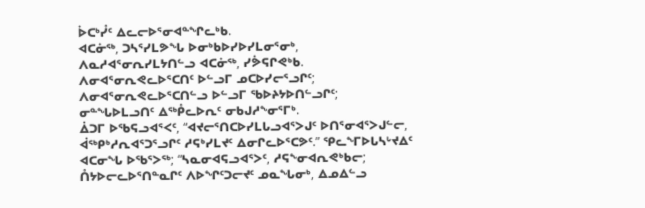ᐆᑕᒃᓮᑦ ᐃᓚᓕᐅᕐᓂᐊᓐᖏᓚᒃᑲ.
ᐊᑕᓃᖅ, ᑐᓴᕐᓯᒪᕗᖓ ᐅᓂᒃᑲᐅᓯᐅᓯᒪᓂᕐᓂᒃ, ᐱᓇᓱᐊᕐᓂᕆᓯᒪᔭᑎᓪᓗ ᐊᑕᓃᖅ, ᓯᕘᕋᒋᕙᒃᑲ. ᐱᓂᐊᕐᓂᕆᕙᓚᐅᕐᑕᑎᑦ ᐅᓪᓗᒥ ᓄᑕᐅᓯᓕᕐᓗᒋᑦ; ᐱᓂᐊᕐᓂᕆᕙᓚᐅᕐᑕᑎᓪᓗ ᐅᓪᓗᒥ ᖃᐅᔨᔭᐅᑎᓪᓗᒋᑦ; ᓂᓐᖓᐅᒪᓗᑎᑦ ᐃᖅᑬᓚᐅᕆᑦ ᓂᑲᒍᓱᖕᓂᕐᒥᒃ.
ᐄᑐᒥ ᐅᖃᕋᓗᐊᕐᐸᑦ, “ᐊᔪᓕᕐᑎᑕᐅᓯᒪᒐᓗᐊᕐᐳᒍᑦ ᐅᑎᕐᓂᐊᕐᐳᒍᓪᓕ, ᐋᖅᑭᒃᓱᕆᐊᕐᑐᕐᓗᒋᑦ ᓱᕋᒃᓯᒪᔪᑦ ᐃᓂᒋᓚᐅᕐᑕᕗᑦ.” ᕿᓚᖕᒥᐅᒐᓴᒡᔪᐃᑦ ᐊᑕᓂᖓ ᐅᖃᕐᐳᖅ; “ᓴᓇᓂᐊᕋᓗᐊᕐᐳᑦ, ᓱᕋᖕᓂᐊᕆᕙᒃᑲᓕ; ᑍᔭᐅᓕᓚᐅᕐᑎᓐᓇᒋᑦ ᐱᐅᖏᑦᑐᓕᔪᑦ ᓄᓇᖓᓂᒃ, ᐃᓄᐃᓪᓗ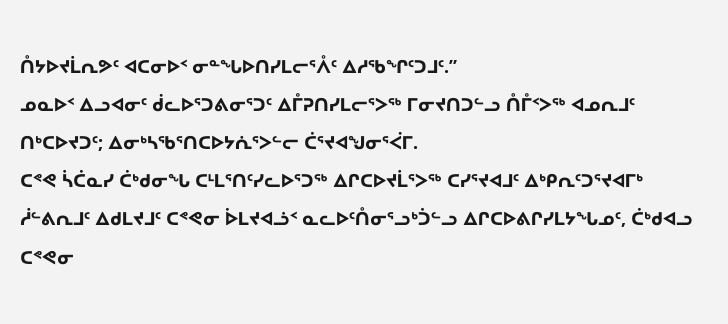ᑍᔭᐅᔪᒫᕆᕗᑦ ᐊᑕᓂᐅᑉ ᓂᓐᖓᐅᑎᓯᒪᓕᕐᐰᑦ ᐃᓱᖃᖏᑦᑐᒧᑦ.”
ᓄᓇᐅᑉ ᐃᓗᐊᓂᑦ ᑰᓚᐅᕐᑐᕕᓂᕐᑐᑦ ᐃᒤᕈᑎᓯᒪᓕᕐᐳᖅ ᒥᓂᔪᑎᑐᓪᓗ ᑍᒤᑉᐳᖅ ᐊᓄᕆᒧᑦ ᑎᒃᑕᐅᔪᑐᑦ; ᐃᓂᒃᓴᖃᕐᑎᑕᐅᔭᕇᕐᐳᓪᓕ ᑖᕐᔪᐊᖑᓂᕐᐹᒥ.
ᑕᕝᕙ ᓵᑖᓇᓯ ᑖᒃᑯᓂᖓ ᑕᒻᒪᕐᑎᑦᓯᓚᐅᕐᑐᖅ ᐃᒋᑕᐅᔪᒫᕐᐳᖅ ᑕᓯᕐᔪᐊᒧᑦ ᐃᒃᑭᕆᑦᑐᕐᔪᐊᒥᒃ ᓲᓪᕕᕆᒧᑦ ᐃᑯᒪᔪᒧᑦ ᑕᕝᕙᓂ ᐆᒪᔪᐊᓘᑉ ᓇᓚᐅᑦᑍᓂᕐᓗᒃᑑᓪᓗ ᐃᒋᑕᐅᕕᒋᓯᒪᔭᖓᓄᑦ, ᑖᒃᑯᐊᓗ ᑕᕝᕙᓂ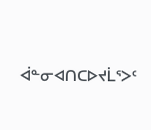ᐋᓐᓂᐊᑎᑕᐅᔪᒫᕐᐳᑦ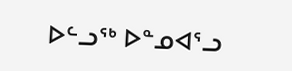ᐅᓪᓗᖅ ᐅᓐᓄᐊᕐᓗ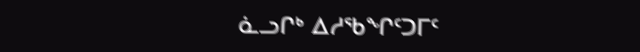ᓈᓗᒋᒃ ᐃᓱᖃᖏᑦᑐᒥᑦ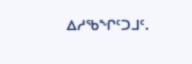ᐃᓱᖃᖏᑦᑐᒧᑦ.